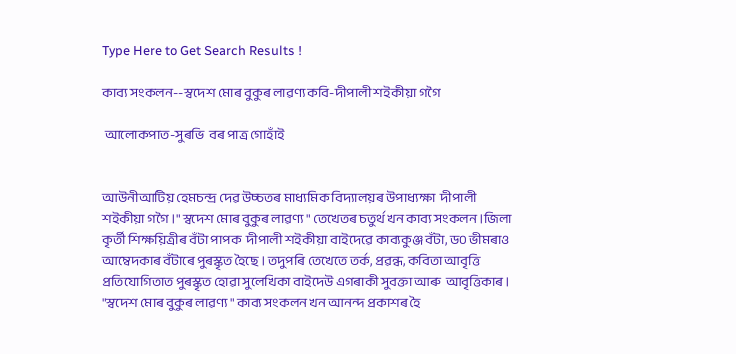Type Here to Get Search Results !

কাব্য সংকলন--স্বদেশ মোৰ বুকুৰ লাৱণ্য কবি-দীপালী শইকীয়া গগৈ

 আলোকপাত-সুৰভি  বৰ পাত্ৰ গোহাঁই


আউনীআটিয় হেমচন্দ্ৰ দেৱ উচ্চতৰ মাধ্যমিক বিদ্যালয়ৰ উপাধ্যক্ষা  দীপালী শইকীয়া গগৈ ।" স্বদেশ মোৰ বুকুৰ লাৱণ্য " তেখেতৰ চতুৰ্থ খন কাব্য সংকলন।জিলা কৃৰ্তী শিক্ষয়িত্ৰীৰ বঁটা পাপক  দীপালী শইকীয়া বাইদেৱে কাব্যকুঞ্জ বঁটা, ড০ ভীমৰাও আম্বেদকাৰ বঁটাৰে পুৰস্কৃত হৈছে । তদুপৰি তেখেতে তৰ্ক, প্ৰৱন্ধ, কবিতা আবৃত্তি প্ৰতিযোগিতাত পুৰস্কৃত হোৱা সুলেখিকা বাইদেউ এগৰাকী সুবক্তা আৰু  আবৃত্তিকাৰ।
"স্বদেশ মোৰ বুকুৰ লাৱণ্য " কাব্য সংকলন খন আনন্দ প্ৰকাশৰ হৈ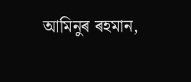আমিনুৰ ৰহমান,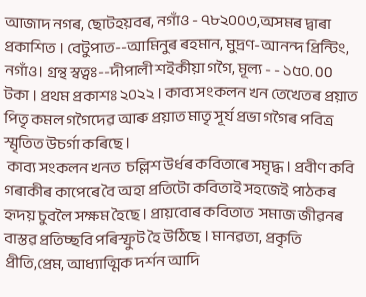আজাদ নগৰ, ছোটহয়বৰ, নগাঁও - ৭৮২০০৩,অসমৰ দ্বাৰা প্ৰকাশিত । বেটুপাত--আমিনুৰ ৰহমান, মুদ্ৰণ-আনন্দ প্ৰিন্টিং, নগাঁও। গ্ৰন্থ স্বত্বঃ--দীপালী শইকীয়া গগৈ, মূল্য - - ১৫০. 00 টকা । প্ৰথম প্ৰকাশঃ ২০২২ । কাব্য সংকলন খন তেখেতৰ প্ৰয়াত পিতৃ কমল গগৈদেৱ আৰু প্ৰয়াত মাতৃ সূৰ্য প্ৰভা গগৈৰ পবিত্ৰ স্মৃতিত উচৰ্গা কৰিছে ।
 কাব্য সংকলন খনত  চল্লিশ উৰ্ধৰ কবিতাৰে সমৃদ্ধ । প্ৰবীণ কবি গৰাকীৰ কাপেৰে বৈ অহা প্ৰতিটো কবিতাই সহজেই পাঠকৰ হৃদয় চুবলৈ সক্ষম হৈছে । প্ৰায়বোৰ কবিতাত  সমাজ জীৱনৰ বাস্তৱ প্ৰতিচ্ছবি পৰিস্ফুট হৈ উঠিছে । মানৱতা, প্ৰকৃতি প্ৰীতি,প্ৰেম, আধ্যাত্মিক দৰ্শন আদি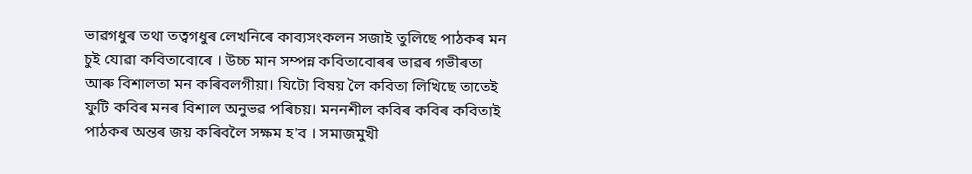ভাৱগধুৰ তথা তত্বগধুৰ লেখনিৰে কাব্যসংকলন সজাই তুলিছে পাঠকৰ মন চুই যোৱা কবিতাবোৰে । উচ্চ মান সম্পন্ন কবিতাবোৰৰ ভাৱৰ গভীৰতা আৰু বিশালতা মন কৰিবলগীয়া। যিটো বিষয় লৈ কবিতা লিখিছে তাতেই ফুটি কবিৰ মনৰ বিশাল অনুভৱ পৰিচয়। মননশীল কবিৰ কবিৰ কবিতাই পাঠকৰ অন্তৰ জয় কৰিবলৈ সক্ষম হ'ব । সমাজমুখী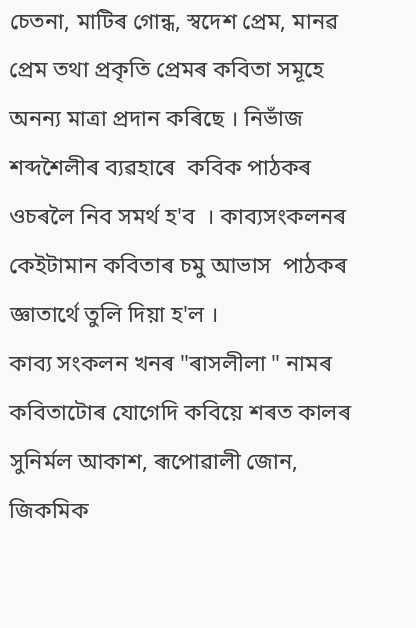চেতনা, মাটিৰ গোন্ধ, স্বদেশ প্ৰেম, মানৱ প্ৰেম তথা প্ৰকৃতি প্ৰেমৰ কবিতা সমূহে  অনন্য মাত্ৰা প্ৰদান কৰিছে । নিভাঁজ শব্দশৈলীৰ ব্যৱহাৰে  কবিক পাঠকৰ ওচৰলৈ নিব সমৰ্থ হ'ব  । কাব্যসংকলনৰ কেইটামান কবিতাৰ চমু আভাস  পাঠকৰ জ্ঞাতাৰ্থে তুলি দিয়া হ'ল ।
কাব্য সংকলন খনৰ "ৰাসলীলা " নামৰ কবিতাটোৰ যোগেদি কবিয়ে শৰত কালৰ সুনিৰ্মল আকাশ, ৰূপোৱালী জোন, জিকমিক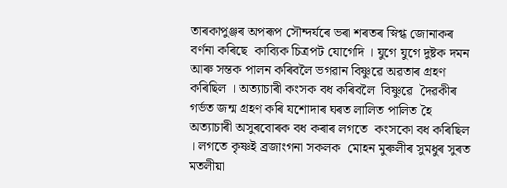তাৰকাপুঞ্জৰ অপৰূপ সৌন্দৰ্যৰে ভৰা শৰতৰ স্নিগ্ধ জোনাকৰ বৰ্ণনা কৰিছে  কাব্যিক চিত্ৰপট যোগেদি । যুগে যুগে দুষ্টক দমন আৰু সন্তক পালন কৰিবলৈ ভগৱান বিষ্ণুৱে অৱতাৰ গ্ৰহণ কৰিছিল । অত্যাচাৰী কংসক বধ কৰিবলৈ  বিষ্ণুৱে  দৈৱকীৰ গৰ্ভত জন্ম গ্ৰহণ কৰি যশোদাৰ ঘৰত লালিত পালিত হৈ অত্যাচাৰী অসুৰবোৰক বধ কৰাৰ লগতে  কংসকো বধ কৰিছিল । লগতে কৃষ্ণই ব্ৰজাংগনা সকলক  মোহন মুৰুলীৰ সুমধুৰ সুৰত মতলীয়া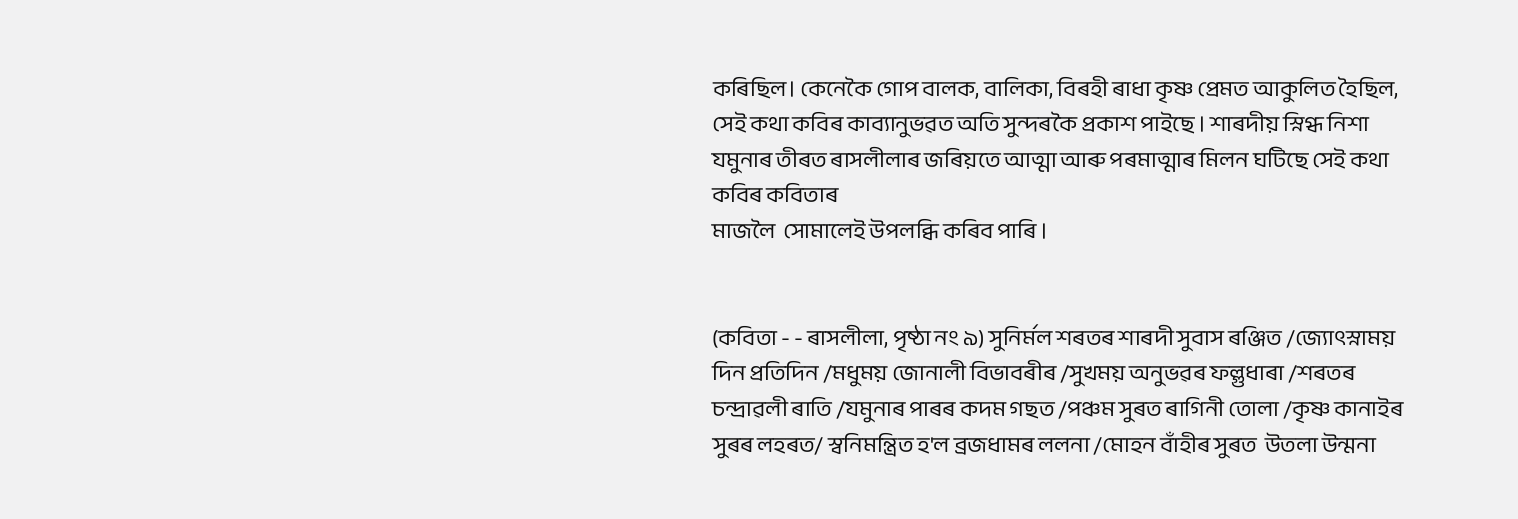কৰিছিল। কেনেকৈ গোপ বালক, বালিকা, বিৰহী ৰাধা কৃষ্ণ প্ৰেমত আকুলিত হৈছিল, সেই কথা কবিৰ কাব্যানুভৱত অতি সুন্দৰকৈ প্ৰকাশ পাইছে । শাৰদীয় স্নিগ্ধ নিশা যমুনাৰ তীৰত ৰাসলীলাৰ জৰিয়তে আত্মা আৰু পৰমাত্মাৰ মিলন ঘটিছে সেই কথা কবিৰ কবিতাৰ
মাজলৈ  সোমালেই উপলব্ধি কৰিব পাৰি ।


(কবিতা - - ৰাসলীলা, পৃষ্ঠা নং ৯) সুনিৰ্মল শৰতৰ শাৰদী সুবাস ৰঞ্জিত /জ্যোৎস্নাময় দিন প্ৰতিদিন /মধুময় জোনালী বিভাবৰীৰ /সুখময় অনুভৱৰ ফল্গুধাৰা /শৰতৰ চন্দ্ৰাৱলী ৰাতি /যমুনাৰ পাৰৰ কদম গছত /পঞ্চম সুৰত ৰাগিনী তোলা /কৃষ্ণ কানাইৰ সুৰৰ লহৰত/ স্বনিমন্ত্ৰিত হ'ল ব্ৰজধামৰ ললনা /মোহন বাঁহীৰ সুৰত  উতলা উন্মনা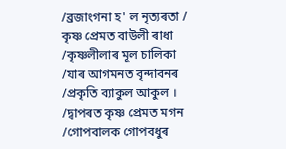/ব্ৰজাংগনা হ' ল নৃত্যৰতা / কৃষ্ণ প্ৰেমত বাউলী ৰাধা /কৃষ্ণলীলাৰ মূল চালিকা /যাৰ আগমনত বৃন্দাবনৰ /প্ৰকৃতি ব্যাকুল আকুল । /দ্বাপৰত কৃষ্ণ প্ৰেমত মগন /গোপবালক গোপবধুৰ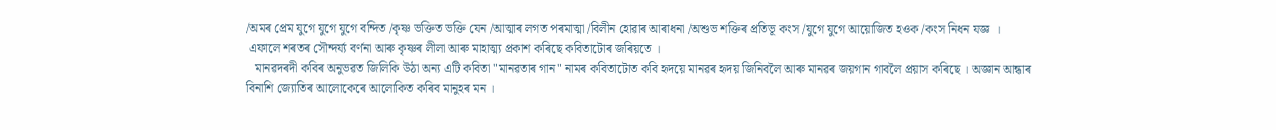/অমৰ প্ৰেম যুগে যুগে যুগে বন্দিত /কৃষ্ণ ভক্তিত ভক্তি যেন /আত্মাৰ লগত পৰমাত্মা /বিলীন হোৱাৰ আৰাধনা /অশুভ শক্তিৰ প্ৰতিভূ কংস /যুগে যুগে আয়োজিত হওক /কংস নিধন যজ্ঞ  ।
 এফালে শৰতৰ সৌন্দৰ্য্য বৰ্ণনা আৰু কৃষ্ণৰ লীলা আৰু মাহাত্ম্য প্ৰকাশ কৰিছে কবিতাটোৰ জৰিয়তে ।
   মানৱদৰদী কবিৰ অনুভৱত জিলিকি উঠা অন্য এটি কবিতা "মানৱতাৰ গান" নামৰ কবিতাটোত কবি হৃদয়ে মানৱৰ হৃদয় জিনিবলৈ আৰু মানৱৰ জয়গান গাবলৈ প্ৰয়াস কৰিছে । অজ্ঞান আন্ধাৰ বিনাশি জ্যোতিৰ আলোকেৰে আলোকিত কৰিব মানুহৰ মন ।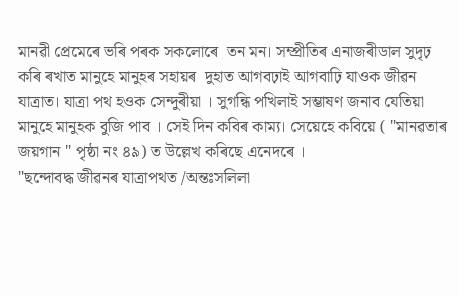মানৱী প্ৰেমেৰে ভৰি পৰক সকলোৰে  তন মন। সম্প্ৰীতিৰ এনাজৰীডাল সুদৃঢ় কৰি ৰখাত মানুহে মানুহৰ সহায়ৰ  দুহাত আগবঢ়াই আগবাঢ়ি যাওক জীৱন যাত্ৰাত। যাত্ৰা পথ হওক সেন্দুৰীয়া । সুগন্ধি পখিলাই সম্ভাষণ জনাব যেতিয়া মানুহে মানুহক বুজি পাব । সেই দিন কবিৰ কাম্য। সেয়েহে কবিয়ে ( "মানৱতাৰ জয়গান " পৃষ্ঠা নং ৪৯) ত উল্লেখ কৰিছে এনেদৰে ।
"ছন্দোবদ্ধ জীৱনৰ যাত্ৰাপথত /অন্তঃসলিলা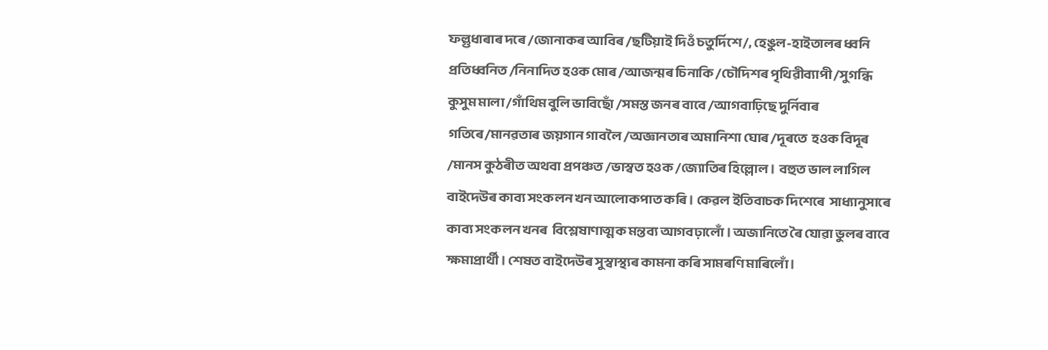ফল্গুধাৰাৰ দৰে /জোনাকৰ আবিৰ /ছটিয়াই দিওঁ চতুৰ্দিশে/, হেঙুল-হাইতালৰ ধ্বনি প্ৰতিধ্বনিত /নিনাদিত হওক মোৰ /আজন্মৰ চিনাকি /চৌদিশৰ পৃথিৱীব্যাপী /সুগন্ধি কুসুম মালা /গাঁথিম বুলি ভাবিছোঁ /সমস্ত জনৰ বাবে /আগবাঢ়িছে দুৰ্নিবাৰ গতিৰে/মানৱতাৰ জয়গান গাবলৈ /অজ্ঞানতাৰ অমানিশা ঘোৰ /দূৰতে  হওক বিদূৰ /মানস কুঠৰীত অথবা প্ৰপঞ্চত /ভাস্বত হওক /জ্যোতিৰ হিল্লোল ।  বহুত ভাল লাগিল বাইদেউৰ কাব্য সংকলন খন আলোকপাত কৰি । কেৱল ইতিবাচক দিশেৰে  সাধ্যানুসাৰে কাব্য সংকলন খনৰ  বিশ্লেষাণাত্মক মন্তব্য আগবঢ়ালোঁ। অজানিতে ৰৈ যোৱা ভুলৰ বাবে ক্ষমাপ্ৰাৰ্থী। শেষত বাইদেউৰ সুস্বাস্থ্যৰ কামনা কৰি সামৰণি মাৰিলোঁ ।